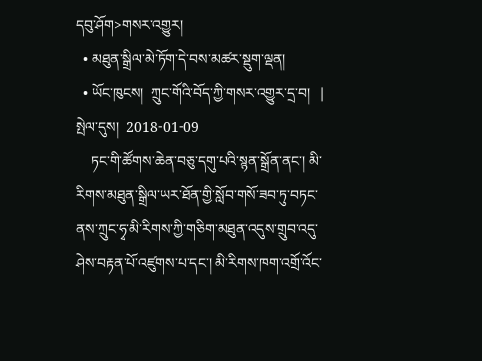དབུ་ཤོག>གསར་འགྱུར།
  • མཐུན་སྒྲིལ་མེ་ཏོག་དེ་བས་མཚར་སྡུག་ལྡན།
  • ཡོང་ཁུངས།  ཀྲུང་གོའི་བོད་ཀྱི་གསར་འགྱུར་དྲ་བ།   |     སྤེལ་དུས།  2018-01-09
    ཏང་གི་ཚོགས་ཆེན་བཅུ་དགུ་པའི་སྙན་སྒྲོན་ནང་། མི་རིགས་མཐུན་སྒྲིལ་ཡར་ཐོན་གྱི་སློབ་གསོ་ཟབ་ཏུ་བཏང་ནས་ཀྲུང་ཧྭ་མི་རིགས་ཀྱི་གཅིག་མཐུན་འདུས་གྲུབ་འདུ་ཤེས་བརྟན་པོ་འཛུགས་པ་དང་། མི་རིགས་ཁག་འགྲོ་འོང་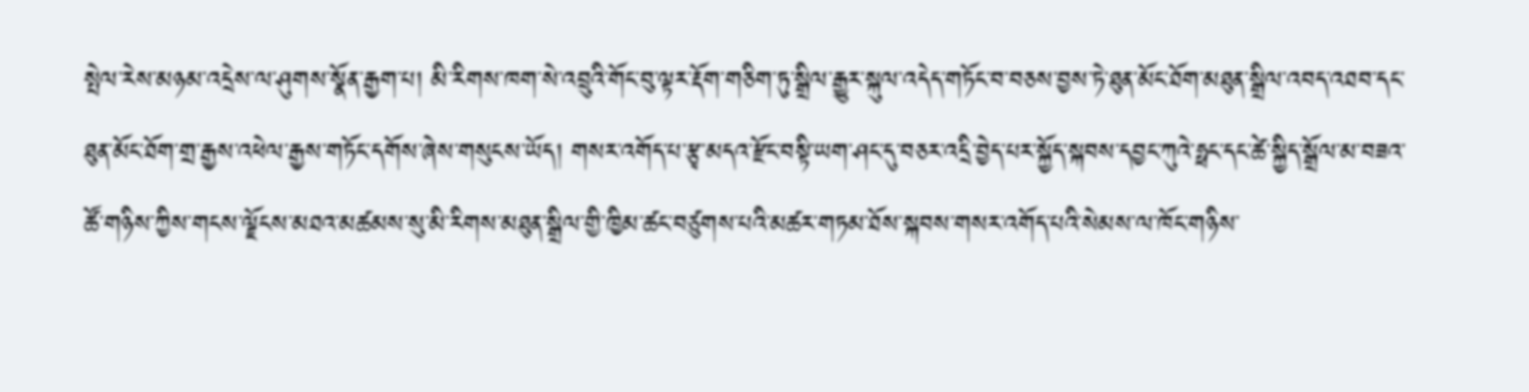སྤེལ་རེས་མཉམ་འདྲེས་ལ་ཤུགས་སྣོན་རྒྱག་པ། མི་རིགས་ཁག་སེ་འབྲུའི་གོང་བུ་ལྟར་རྡོག་གཅིག་ཏུ་སྒྲིལ་རྒྱུར་སྐུལ་འདེད་གཏོང་བ་བཅས་བྱས་ཏེ་ཐུན་མོང་ཐོག་མཐུན་སྒྲིལ་འབད་འཐབ་དང་ཐུན་མོང་ཐོག་གྲ་རྒྱས་འཕེལ་རྒྱས་གཏོང་དགོས་ཞེས་གསུངས་ཡོད། གསར་འགོད་པ་རྩྭ་མདའ་རྫོང་བསྟི་ཡག་ཤང་དུ་བཅར་འདྲི་བྱེད་པར་སྐྱོད་སྐབས་དབྱང་ཀུའེ་ཧྥང་དང་ཚེ་སྐྱིད་སྒྲོལ་མ་བཟའ་ཚོ་གཉིས་ཀྱིས་གངས་ལྗོངས་མཐའ་མཚམས་སུ་མི་རིགས་མཐུན་སྒྲིལ་གྱི་ཁྱིམ་ཚང་བཙུགས་པའི་མཚར་གཏམ་ཐོས་སྐབས་གསར་འགོད་པའི་སེམས་ལ་ཁོང་གཉིས་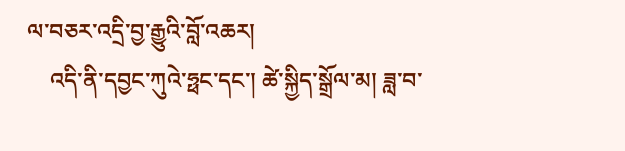ལ་བཅར་འདྲི་བྱ་རྒྱུའི་བློ་འཆར།
    འདི་ནི་དབྱང་ཀུའེ་ཧྥང་དང་། ཚེ་སྐྱིད་སྒྲོལ་མ། ཟླ་བ་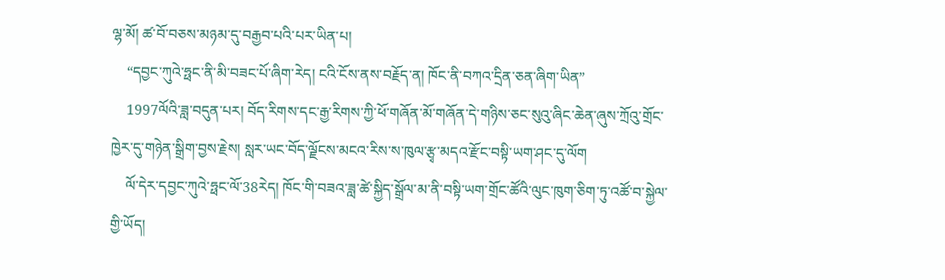ལྷ་མོ། ཚ་བོ་བཅས་མཉམ་དུ་བརྒྱབ་པའི་པར་ཡིན་པ།
    “དབྱང་ཀུའེ་ཧྥང་ནི་མི་བཟང་པོ་ཞིག་རེད། ངའི་ངོས་ནས་བརྗོད་ན། ཁོང་ནི་བཀའ་དྲིན་ཅན་ཞིག་ཡིན”
    1997ལོའི་ཟླ་བདུན་པར། བོད་རིགས་དང་རྒྱ་རིགས་ཀྱི་ཕོ་གཞོན་མོ་གཞོན་དེ་གཉིས་ཅང་སུའུ་ཞིང་ཆེན་ཞུས་ཀྲོའུ་གྲོང་ཁྱེར་དུ་གཉེན་སྒྲིག་བྱས་རྗེས། སླར་ཡང་བོད་ལྗོངས་མངའ་རིས་ས་ཁུལ་རྩྭ་མདའ་རྫོང་བསྟི་ཡག་ཤང་དུ་ལོག
    ལོ་དེར་དབྱང་ཀུའེ་ཧྥང་ལོ་38རེད། ཁོང་གི་བཟའ་ཟླ་ཚེ་སྐྱིད་སྒྲོལ་མ་ནི་བསྟི་ཡག་གྲོང་ཚོའི་ལུང་ཁུག་ཅིག་ཏུ་འཚོ་བ་སྐྱེལ་གྱི་ཡོད།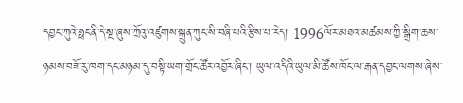དབྱང་ཀུའེ་ཧྥང་ནི་དེ་སྔ་ཞུས་ཀྲོའུ་འཛུགས་སྐྲུན་ཀུང་སི་བཞི་པའི་རྩིས་པ་རེད། 1996ལོར་མཐའ་མཚམས་ཀྱི་སྒྲིག་ཆས་ཉམས་བཟོ་རུ་ཁག་དང་མཉམ་དུ་བསྟི་ཡག་གྲོང་ཚོར་འབྱོར་ཞིང་། ཡུལ་འདིའི་ཡུལ་མི་ཚོས་ཁོང་ལ་རྒན་དབྱང་ལགས་ཞེས་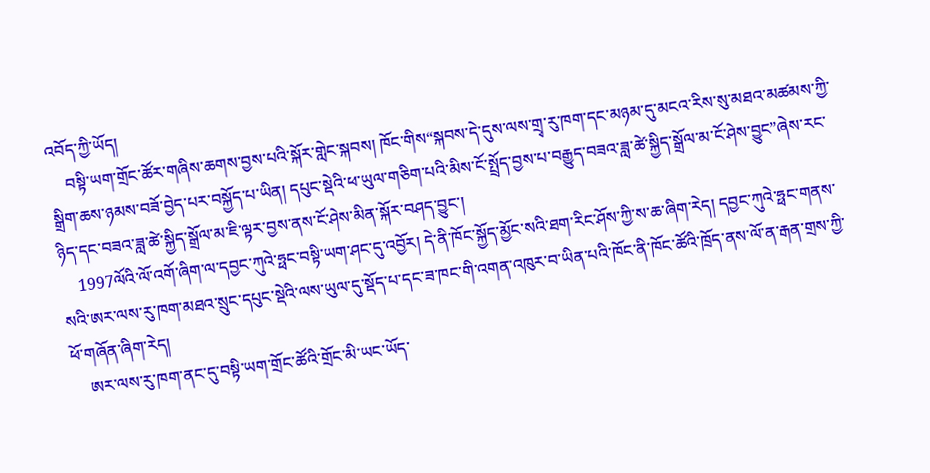འབོད་ཀྱི་ཡོད།
    བསྟི་ཡག་གྲོང་ཚོར་གཞིས་ཆགས་བྱས་པའི་སྐོར་གླེང་སྐབས། ཁོང་གིས“སྐབས་དེ་དུས་ལས་གྲྭ་རུ་ཁག་དང་མཉམ་དུ་མངའ་རིས་སུ་མཐའ་མཚམས་ཀྱི་སྒྲིག་ཆས་ཉམས་བཟོ་བྱེད་པར་བསྐྱོད་པ་ཡིན། དཔུང་སྡེའི་ཕ་ཡུལ་གཅིག་པའི་མིས་ངོ་སྤྲོད་བྱས་པ་བརྒྱུད་བཟའ་ཟླ་ཚེ་སྐྱིད་སྒྲོལ་མ་ངོ་ཤེས་བྱུང”ཞེས་རང་ཉིད་དང་བཟའ་ཟླ་ཚེ་སྐྱིད་སྒྲོལ་མ་ཇི་ལྟར་བྱས་ནས་ངོ་ཤེས་མིན་སྐོར་བཤད་བྱུང་།
    1997ལོའི་ལོ་འགོ་ཞིག་ལ་དབྱང་ཀུའེ་ཧྥང་བསྟི་ཡག་ཤང་དུ་འབྱོར། དེ་ནི་ཁོང་སྐྱོད་མྱོང་སའི་ཐག་རིང་ཤོས་ཀྱི་ས་ཆ་ཞིག་རེད། དབྱང་ཀུའེ་ཧྥང་གནས་སའི་ཨར་ལས་རུ་ཁག་མཐའ་སྲུང་དཔུང་སྡེའི་ལས་ཡུལ་དུ་སྡོད་པ་དང་ཟ་ཁང་གི་འགན་འཁུར་བ་ཡིན་པའི་ཁོང་ནི་ཁོང་ཚོའི་ཁྲོད་ནས་ལོ་ན་རྒན་གྲས་ཀྱི་ཕོ་གཞོན་ཞིག་རེད།
    ཨར་ལས་རུ་ཁག་ནང་དུ་བསྟི་ཡག་གྲོང་ཚོའི་གྲོང་མི་ཡང་ཡོད་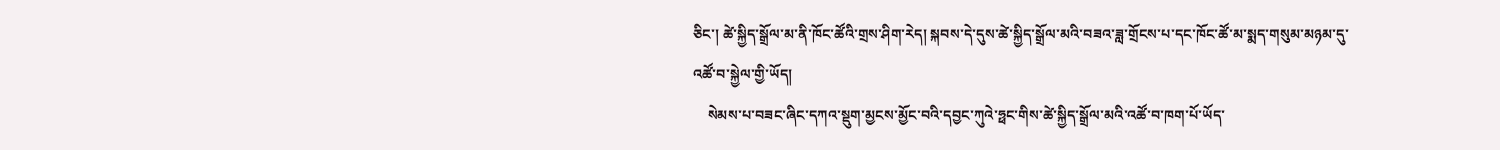ཅིང་། ཚེ་སྐྱིད་སྒྲོལ་མ་ནི་ཁོང་ཚོའི་གྲས་ཤིག་རེད། སྐབས་དེ་དུས་ཚེ་སྐྱིད་སྒྲོལ་མའི་བཟའ་ཟླ་གྲོངས་པ་དང་ཁོང་ཚོ་མ་སྨད་གསུམ་མཉམ་དུ་འཚོ་བ་སྐྱེལ་གྱི་ཡོད།
    སེམས་པ་བཟང་ཞིང་དཀའ་སྡུག་མྱངས་མྱོང་བའི་དབྱང་ཀུའེ་ཧྥང་གིས་ཚེ་སྐྱིད་སྒྲོལ་མའི་འཚོ་བ་ཁག་པོ་ཡོད་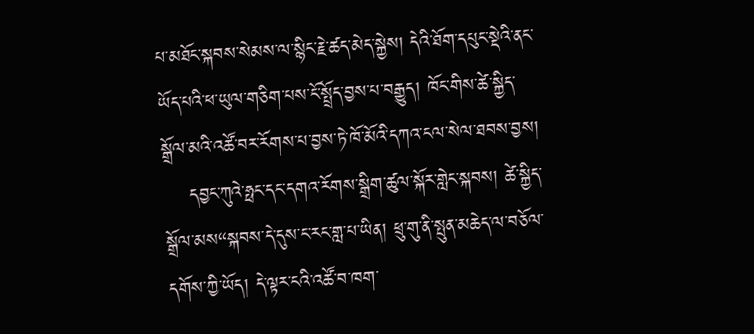པ་མཐོང་སྐབས་སེམས་ལ་སྙིང་རྗེ་ཚད་མེད་སྐྱེས། དེའི་ཐོག་དཔུང་སྡེའི་ནང་ཡོད་པའི་ཕ་ཡུལ་གཅིག་པས་ངོ་སྤྲོད་བྱས་པ་བརྒྱུད། ཁོང་གིས་ཚེ་སྐྱིད་སྒྲོལ་མའི་འཚོ་བར་རོགས་པ་བྱས་ཏེ་ཁོ་མོའི་དཀའ་ངལ་སེལ་ཐབས་བྱས།
    དབྱང་ཀུའེ་ཧྥང་དང་དགའ་རོགས་སྒྲིག་ཚུལ་སྐོར་གླེང་སྐབས། ཚེ་སྐྱིད་སྒྲོལ་མས“སྐབས་དེ་དུས་ང་རང་གླ་པ་ཡིན། ཕྲུ་གུ་ནི་སྤུན་མཆེད་ལ་བཅོལ་དགོས་ཀྱི་ཡོད། དེ་ལྟར་ངའི་འཚོ་བ་ཁག་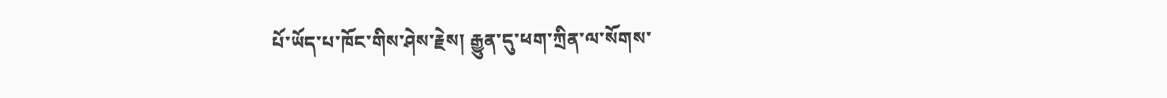པོ་ཡོད་པ་ཁོང་གིས་ཤེས་རྗེས། རྒྱུན་དུ་ཕག་ཀྲིན་ལ་སོགས་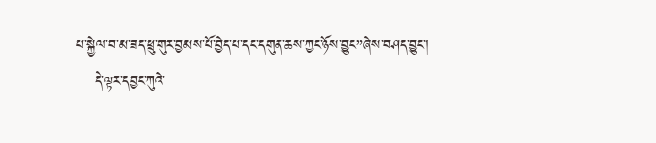པ་སྐྱེལ་བ་མ་ཟད་ཕྲུ་གུར་བྱམས་པོ་བྱེད་པ་དང་དགུན་ཆས་ཀྱང་ཉོས་བྱུང”ཞེས་བཤད་བྱུང་།
    དེ་ལྟར་དབྱང་ཀུའེ་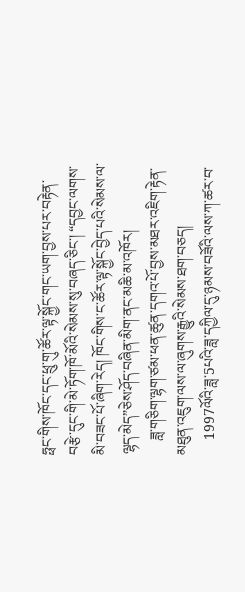ཧྥང་གིས་ཁོང་དང་ཕྲུ་གུ་ཚོར་ལྟ་སྐྱོང་གང་ཡག་བྱས་པར་བརྟེན་བརྩེ་དུང་གི་མེ་ཏོག་ཁོ་མོའི་སེམས་སུ་བཞད་ཅིང་། “དབྱང་ལགས་མི་བཟང་པོ་ཞིག་རེད། ཁོང་གིས་ང་ཚོར་ལྟ་སྐྱོང་བྱེད་པའི་སེམས་ལ་ལྷད་མེད”ཅེས་ཤོད་བཞིན་མིག་ནང་མཆི་མ་འཁོར།
    ཟླ་གཅིག་ལྷག་ཙམ་ཕན་ཚུན་དགའ་པོ་བྱས་མཐར་འཇིག་རྟེན་མཐུན་འཇུག་ལས་ལ་ཞུགས་རྒྱུའི་སེམས་ཐག་བཅད།
    1997ལོའི་ཟླ་5པའི་ཟླ་དཀྱིལ་དུ་ཉམས་བཟོའི་ལས་ཀ་ཚར་བ་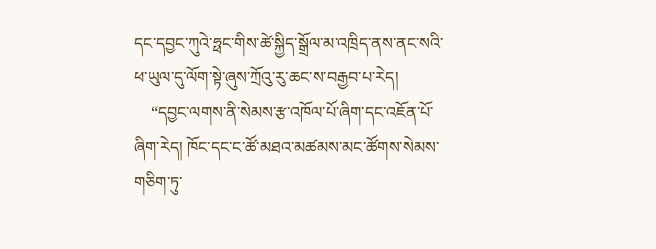དང་དབྱང་ཀུའེ་ཧྥང་གིས་ཚེ་སྐྱིད་སྒྲོལ་མ་འཁྲིད་ནས་ནང་སའི་ཕ་ཡུལ་དུ་ལོག་སྟེ་ཞུས་ཀྲོའུ་རུ་ཆང་ས་བརྒྱབ་པ་རེད།
    “དབྱང་ལགས་ནི་སེམས་རྩ་འཁོལ་པོ་ཞིག་དང་འཇོན་པོ་ཞིག་རེད། ཁོང་དང་ང་ཚོ་མཐའ་མཚམས་མང་ཚོགས་སེམས་གཅིག་ཏུ་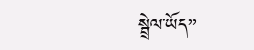སྦྲེལ་ཡོད”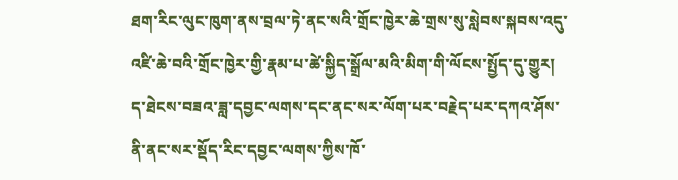ཐག་རིང་ལུང་ཁུག་ནས་བྲལ་ཏེ་ནང་སའི་གྲོང་ཁྱེར་ཆེ་གྲས་སུ་སླེབས་སྐབས་འདུ་འཛི་ཆེ་བའི་གྲོང་ཁྱེར་གྱི་རྣམ་པ་ཚེ་སྐྱིད་སྒྲོལ་མའི་མིག་གི་ལོངས་སྤྱོད་དུ་གྱུར། ད་ཐེངས་བཟའ་ཟླ་དབྱང་ལགས་དང་ནང་སར་ལོག་པར་བརྗེད་པར་དཀའ་ཤོས་ནི་ནང་སར་སྡོད་རིང་དབྱང་ལགས་ཀྱིས་ཁོ་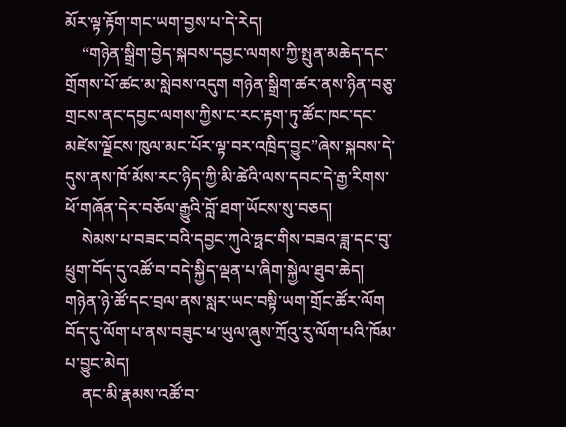མོར་ལྟ་རྟོག་གང་ཡག་བྱས་པ་དེ་རེད།
    “གཉེན་སྒྲིག་བྱེད་སྐབས་དབྱང་ལགས་ཀྱི་སྤུན་མཆེད་དང་གྲོགས་པོ་ཚང་མ་སླེབས་འདུག གཉེན་སྒྲིག་ཚར་ནས་ཉིན་བཅུ་གྲངས་ནང་དབྱང་ལགས་ཀྱིས་ང་རང་རྟག་ཏུ་ཚོང་ཁང་དང་མཛེས་ལྗོངས་ཁུལ་མང་པོར་ལྟ་བར་འཁྲིད་བྱུང”ཞེས་སྐབས་དེ་དུས་ནས་ཁོ་མོས་རང་ཉིད་ཀྱི་མི་ཚེའི་ལས་དབང་དེ་རྒྱ་རིགས་ཕོ་གཞོན་དེར་བཅོལ་རྒྱུའི་བློ་ཐག་ཡོངས་སུ་བཅད།
    སེམས་པ་བཟང་བའི་དབྱང་ཀུའེ་ཧྥང་གིས་བཟའ་ཟླ་དང་བུ་ཕྲུག་བོད་དུ་འཚོ་བ་བདེ་སྐྱིད་ལྡན་པ་ཞིག་སྐྱེལ་ཐུབ་ཆེད། གཉེན་ཉེ་ཚོ་དང་བྲལ་ནས་སླར་ཡང་བསྟི་ཡག་གྲོང་ཚོར་ལོག བོད་དུ་ལོག་པ་ནས་བཟུང་ཕ་ཡུལ་ཞུས་ཀྲོའུ་རུ་ལོག་པའི་ཁོམ་པ་བྱུང་མེད།
    ནང་མི་རྣམས་འཚོ་བ་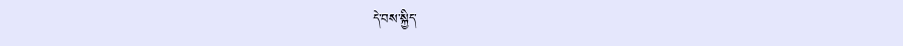དེ་བས་སྐྱིད་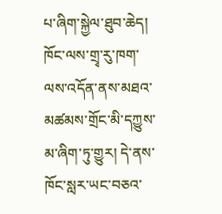པ་ཞིག་སྐྱེལ་ཐུབ་ཆེད། ཁོང་ལས་གྲྭ་རུ་ཁག་ལས་འདོན་ནས་མཐའ་མཚམས་གྲོང་མི་དཀྱུས་མ་ཞིག་ཏུ་གྱུར། དེ་ནས་ཁོང་སླར་ཡང་བཅའ་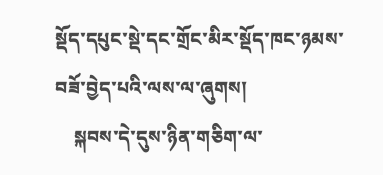སྡོད་དཔུང་སྡེ་དང་གྲོང་མིར་སྡོད་ཁང་ཉམས་བཟོ་བྱེད་པའི་ལས་ལ་ཞུགས།
    སྐབས་དེ་དུས་ཉིན་གཅིག་ལ་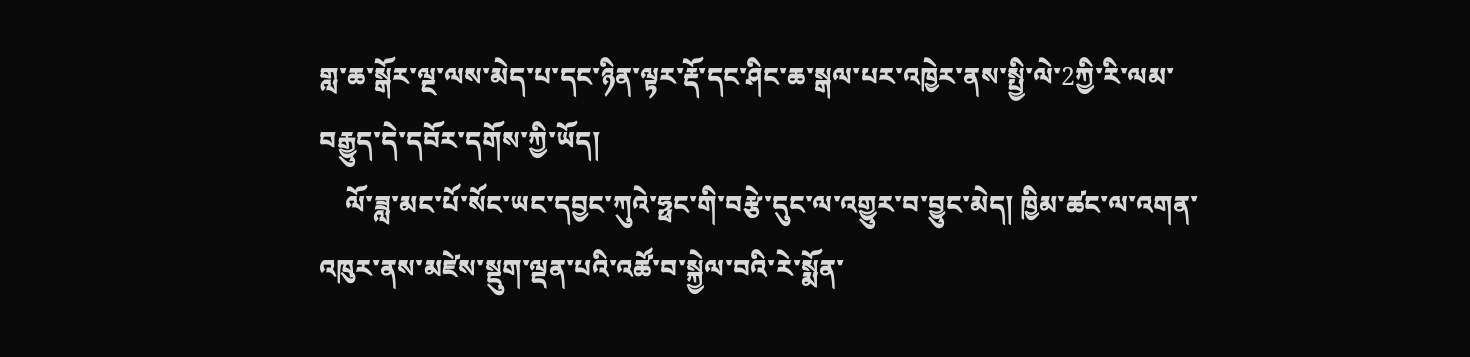གླ་ཆ་སྒོར་ལྔ་ལས་མེད་པ་དང་ཉིན་ལྟར་རྡོ་དང་ཤིང་ཆ་སྒལ་པར་འཁྱེར་ནས་སྤྱི་ལེ་2ཀྱི་རི་ལམ་བརྒྱུད་དེ་དབོར་དགོས་ཀྱི་ཡོད།
    ལོ་ཟླ་མང་པོ་སོང་ཡང་དབྱང་ཀུའེ་ཧྥང་གི་བརྩེ་དུང་ལ་འགྱུར་བ་བྱུང་མེད། ཁྱིམ་ཚང་ལ་འགན་འཁུར་ནས་མཛེས་སྡུག་ལྡན་པའི་འཚོ་བ་སྐྱེལ་བའི་རེ་སྨོན་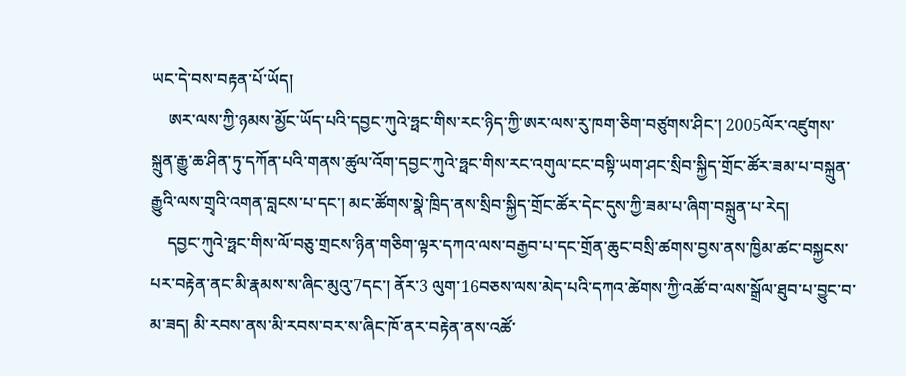ཡང་དེ་བས་བརྟན་པོ་ཡོད།
    ཨར་ལས་ཀྱི་ཉམས་མྱོང་ཡོད་པའི་དབྱང་ཀུའེ་ཧྥང་གིས་རང་ཉིད་ཀྱི་ཨར་ལས་རུ་ཁག་ཅིག་བཙུགས་ཤིང་། 2005ལོར་འཛུགས་སྐྲུན་རྒྱུ་ཆ་ཤིན་ཏུ་དཀོན་པའི་གནས་ཚུལ་འོག་དབྱང་ཀུའེ་ཧྥང་གིས་རང་འགུལ་ངང་བསྟི་ཡག་ཤང་སྲིབ་སྐྱིད་གྲོང་ཚོར་ཟམ་པ་བསྐྲུན་རྒྱུའི་ལས་གྲྭའི་འགན་བླངས་པ་དང་། མང་ཚོགས་སྣེ་ཁྲིད་ནས་སྲིབ་སྐྱིད་གྲོང་ཚོར་དེང་དུས་ཀྱི་ཟམ་པ་ཞིག་བསྐྲུན་པ་རེད།
    དབྱང་ཀུའེ་ཧྥང་གིས་ལོ་བཅུ་གྲངས་ཉིན་གཅིག་ལྟར་དཀའ་ལས་བརྒྱབ་པ་དང་གྲོན་ཆུང་བསྲི་ཚགས་བྱས་ནས་ཁྱིམ་ཚང་བསྐྱངས་པར་བརྟེན་ནང་མི་རྣམས་ས་ཞིང་མུའུ་7དང་། ནོར་3 ལུག་16བཅས་ལས་མེད་པའི་དཀའ་ཚེགས་ཀྱི་འཚོ་བ་ལས་སྒྲོལ་ཐུབ་པ་བྱུང་བ་མ་ཟད། མི་རབས་ནས་མི་རབས་བར་ས་ཞིང་ཁོ་ནར་བརྟེན་ནས་འཚོ་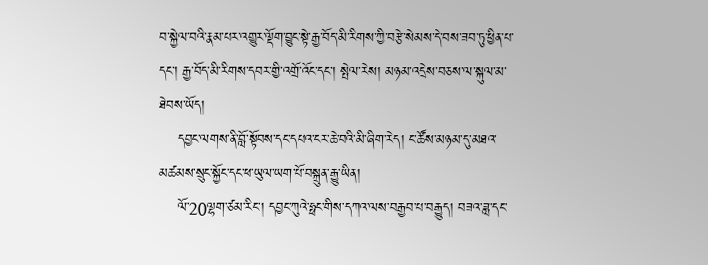བ་སྐྱེལ་བའི་རྣམ་པར་འགྱུར་ལྡོག་བྱུང་སྟེ་རྒྱ་བོད་མི་རིགས་ཀྱི་བརྩེ་སེམས་དེ་བས་ཟབ་ཏུ་ཕྱིན་པ་དང་། རྒྱ་བོད་མི་རིགས་དབར་གྱི་འགྲོ་འོང་དང་། སྤེལ་རེས། མཉམ་འདྲེས་བཅས་ལ་སྐུལ་མ་ཐེབས་ཡོད།
    དབྱང་ལགས་ནི་བློ་སྟོབས་དང་དཔའ་ངར་ཆེ་བའི་མི་ཞིག་རེད། ང་ཚོས་མཉམ་དུ་མཐའ་མཚམས་སྲུང་སྐྱོང་དང་ཕ་ཡུལ་ཡག་པོ་བསྐྲུན་རྒྱུ་ཡིན།
    ལོ་20ལྷག་ཙམ་རིང་། དབྱང་ཀུའེ་ཧྥང་གིས་དཀའ་ལས་བརྒྱབ་པ་བརྒྱུད། བཟའ་ཟླ་དང་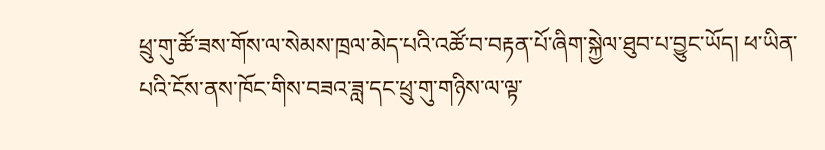ཕྲུ་གུ་ཚོ་ཟས་གོས་ལ་སེམས་ཁྲལ་མེད་པའི་འཚོ་བ་བརྟན་པོ་ཞིག་སྐྱེལ་ཐུབ་པ་བྱུང་ཡོད། ཕ་ཡིན་པའི་ངོས་ནས་ཁོང་གིས་བཟའ་ཟླ་དང་ཕྲུ་གུ་གཉིས་ལ་ལྟ་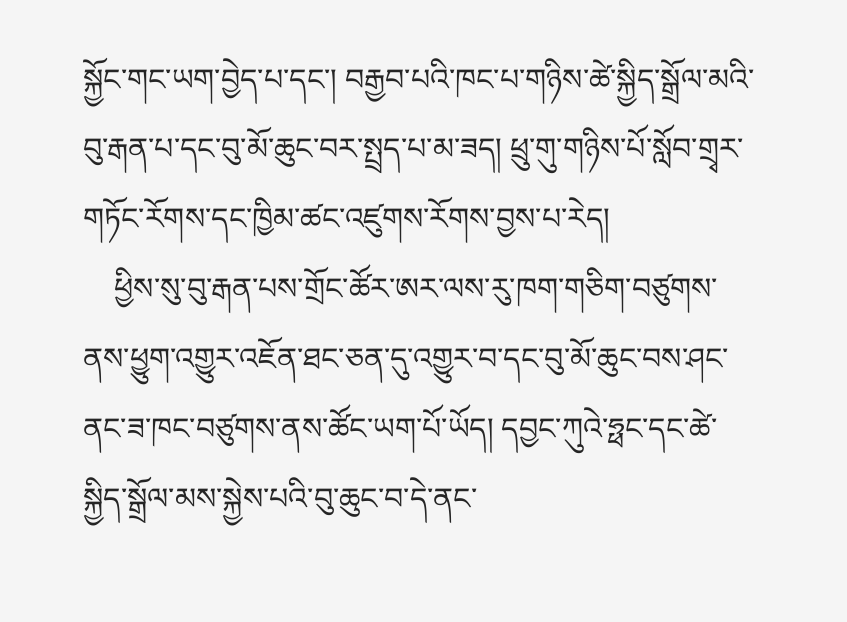སྐྱོང་གང་ཡག་བྱེད་པ་དང་། བརྒྱབ་པའི་ཁང་པ་གཉིས་ཚེ་སྐྱིད་སྒྲོལ་མའི་བུ་རྒན་པ་དང་བུ་མོ་ཆུང་བར་སྤྲད་པ་མ་ཟད། ཕྲུ་གུ་གཉིས་པོ་སློབ་གྲྭར་གཏོང་རོགས་དང་ཁྱིམ་ཚང་འཛུགས་རོགས་བྱས་པ་རེད།
    ཕྱིས་སུ་བུ་རྒན་པས་གྲོང་ཚོར་ཨར་ལས་རུ་ཁག་གཅིག་བཙུགས་ནས་ཕྱུག་འགྱུར་འཇོན་ཐང་ཅན་དུ་འགྱུར་བ་དང་བུ་མོ་ཆུང་བས་ཤང་ནང་ཟ་ཁང་བཙུགས་ནས་ཚོང་ཡག་པོ་ཡོད། དབྱང་ཀུའེ་ཧྥང་དང་ཚེ་སྐྱིད་སྒྲོལ་མས་སྐྱེས་པའི་བུ་ཆུང་བ་དེ་ནང་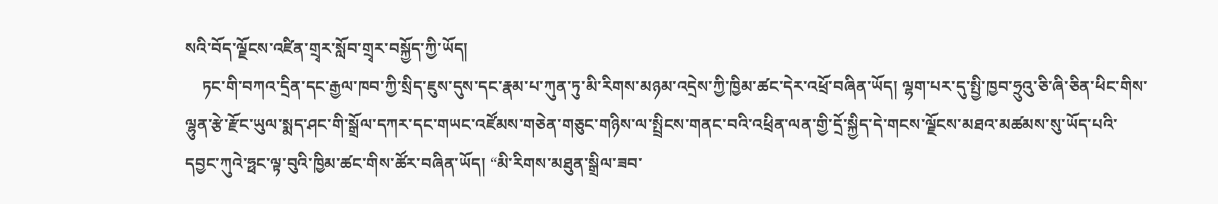སའི་བོད་ལྗོངས་འཛིན་གྲྭར་སློབ་གྲྭར་བསྐྱོད་ཀྱི་ཡོད།
    ཏང་གི་བཀའ་དྲིན་དང་རྒྱལ་ཁབ་ཀྱི་སྲིད་ཇུས་དུས་དང་རྣམ་པ་ཀུན་ཏུ་མི་རིགས་མཉམ་འདྲེས་ཀྱི་ཁྱིམ་ཚང་དེར་འཕྲོ་བཞིན་ཡོད། ལྷག་པར་དུ་སྤྱི་ཁྱབ་ཧྲུའུ་ཅི་ཞི་ཅིན་ཕིང་གིས་ལྷུན་རྩེ་རྫོང་ཡུལ་སྨད་ཤང་གི་སྒྲོལ་དཀར་དང་གཡང་འཛོམས་གཅེན་གཅུང་གཉིས་ལ་སྤྲིངས་གནང་བའི་འཕྲིན་ལན་གྱི་དྲོ་སྐྱིད་དེ་གངས་ལྗོངས་མཐའ་མཚམས་སུ་ཡོད་པའི་དབྱང་ཀུའེ་ཧྥང་ལྟ་བུའི་ཁྱིམ་ཚང་གིས་ཚོར་བཞིན་ཡོད། “མི་རིགས་མཐུན་སྒྲིལ་ཟབ་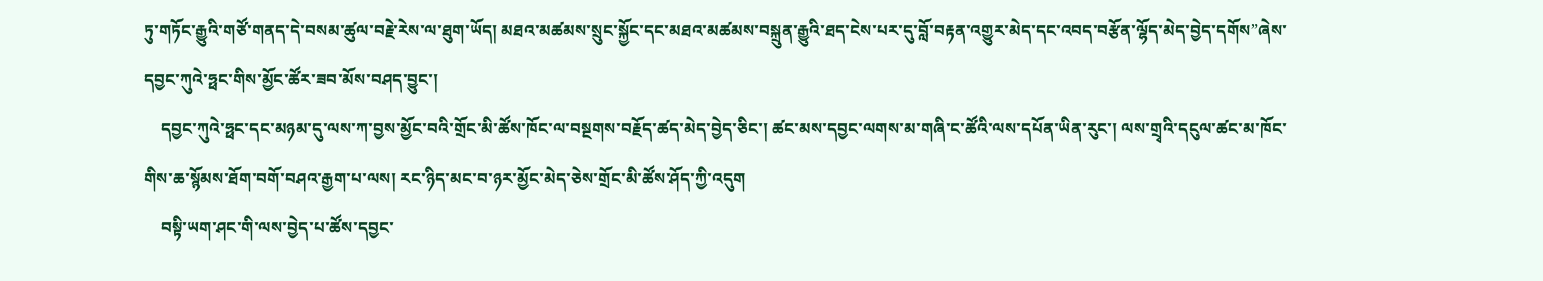ཏུ་གཏོང་རྒྱུའི་གཙོ་གནད་དེ་བསམ་ཚུལ་བརྗེ་རེས་ལ་ཐུག་ཡོད། མཐའ་མཚམས་སྲུང་སྐྱོང་དང་མཐའ་མཚམས་བསྐྲུན་རྒྱུའི་ཐད་ངེས་པར་དུ་བློ་བརྟན་འགྱུར་མེད་དང་འབད་བརྩོན་ལྷོད་མེད་བྱེད་དགོས”ཞེས་དབྱང་ཀུའེ་ཧྥང་གིས་མྱོང་ཚོར་ཟབ་མོས་བཤད་བྱུང་།
    དབྱང་ཀུའེ་ཧྥང་དང་མཉམ་དུ་ལས་ཀ་བྱས་མྱོང་བའི་གྲོང་མི་ཚོས་ཁོང་ལ་བསྔགས་བརྗོད་ཚད་མེད་བྱེད་ཅིང་། ཚང་མས་དབྱང་ལགས་མ་གཞི་ང་ཚོའི་ལས་དཔོན་ཡིན་རུང་། ལས་གྲྭའི་དངུལ་ཚང་མ་ཁོང་གིས་ཆ་སྙོམས་ཐོག་བགོ་བཤའ་རྒྱག་པ་ལས། རང་ཉིད་མང་བ་ཉར་མྱོང་མེད་ཅེས་གྲོང་མི་ཚོས་ཤོད་ཀྱི་འདུག
    བསྟི་ཡག་ཤང་གི་ལས་བྱེད་པ་ཚོས་དབྱང་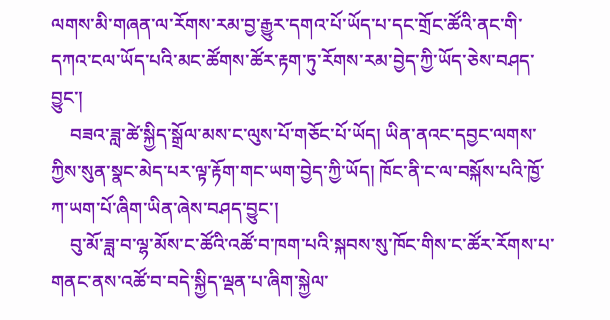ལགས་མི་གཞན་ལ་རོགས་རམ་བྱ་རྒྱུར་དགའ་པོ་ཡོད་པ་དང་གྲོང་ཚོའི་ནང་གི་དཀའ་ངལ་ཡོད་པའི་མང་ཚོགས་ཚོར་རྟག་ཏུ་རོགས་རམ་བྱེད་ཀྱི་ཡོད་ཅེས་བཤད་བྱུང་།
    བཟའ་ཟླ་ཚེ་སྐྱིད་སྒྲོལ་མས་ང་ལུས་པོ་གཅོང་པོ་ཡོད། ཡིན་ནའང་དབྱང་ལགས་ཀྱིས་སུན་སྣང་མེད་པར་ལྟ་རྟོག་གང་ཡག་བྱེད་ཀྱི་ཡོད། ཁོང་ནི་ང་ལ་བསྐོས་པའི་ཁྱོ་ཀ་ཡག་པོ་ཞིག་ཡིན་ཞེས་བཤད་བྱུང་།
    བུ་མོ་ཟླ་བ་ལྷ་མོས་ང་ཚོའི་འཚོ་བ་ཁག་པའི་སྐབས་སུ་ཁོང་གིས་ང་ཚོར་རོགས་པ་གནང་ནས་འཚོ་བ་བདེ་སྐྱིད་ལྡན་པ་ཞིག་སྐྱེལ་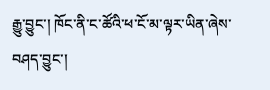རྒྱུ་བྱུང་། ཁོང་ནི་ང་ཚོའི་ཕ་ངོ་མ་ལྟར་ཡིན་ཞེས་བཤད་བྱུང་།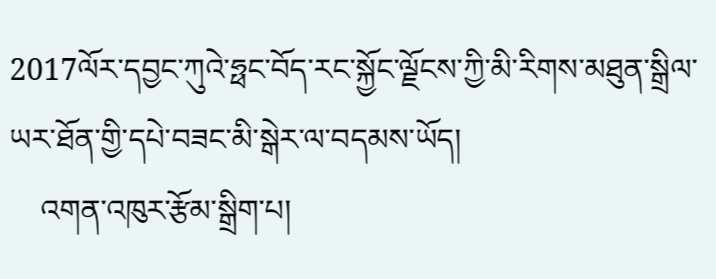2017ལོར་དབྱང་ཀུའེ་ཧྥང་བོད་རང་སྐྱོང་ལྗོངས་ཀྱི་མི་རིགས་མཐུན་སྒྲིལ་ཡར་ཐོན་གྱི་དཔེ་བཟང་མི་སྒེར་ལ་བདམས་ཡོད།
    འགན་འཁུར་རྩོམ་སྒྲིག་པ།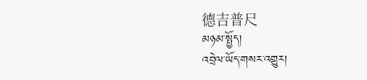德吉普尺
མཉམ་སྤྱོད།
འབྲེལ་ཡོད་གསར་འགྱུར།